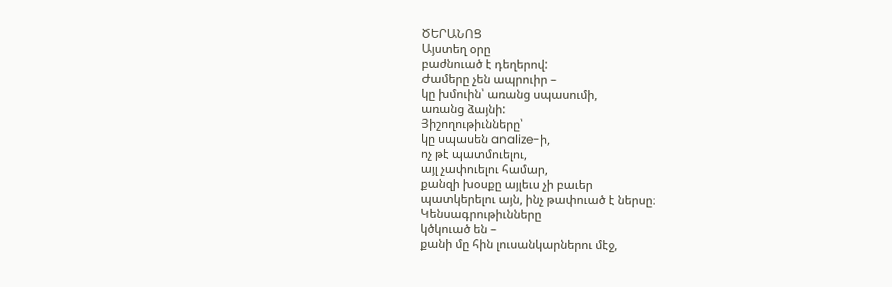ԾԵՐԱՆՈՑ
Այստեղ օրը
բաժնուած է դեղերով:
Ժամերը չեն ապրուիր –
կը խմուին՝ առանց սպասումի,
առանց ձայնի:
Յիշողութիւնները՝
կը սպասեն analize-ի,
ոչ թէ պատմուելու,
այլ չափուելու համար,
քանզի խօսքը այլեւս չի բաւեր
պատկերելու այն, ինչ թափուած է ներսը։
Կենսագրութիւնները
կծկուած են –
քանի մը հին լուսանկարներու մէջ,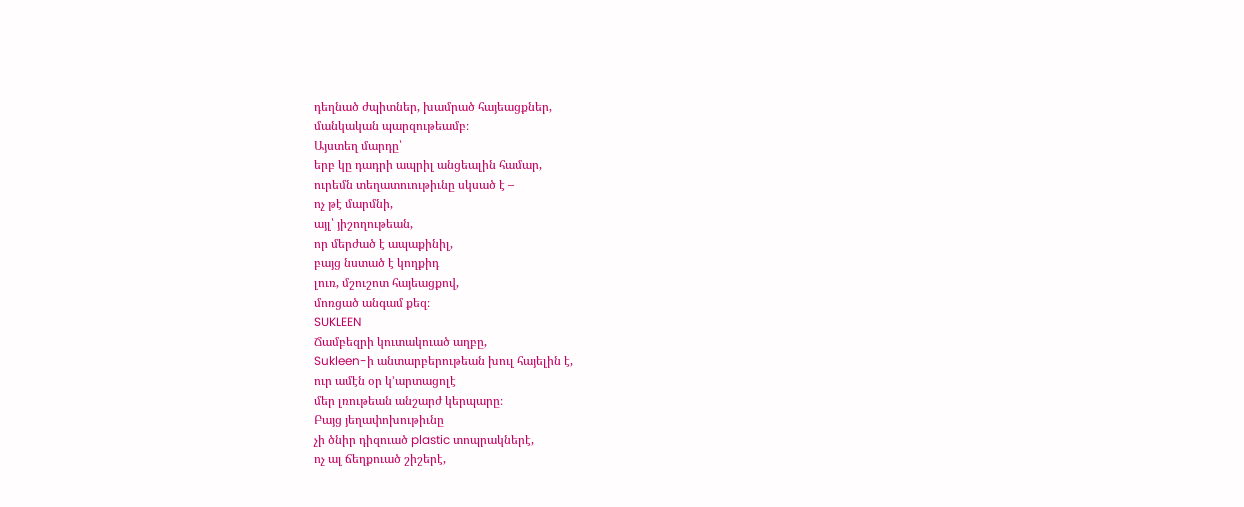դեղնած ժպիտներ, խամրած հայեացքներ,
մանկական պարզութեամբ։
Այստեղ մարդը՝
երբ կը դադրի ապրիլ անցեալին համար,
ուրեմն տեղատուութիւնը սկսած է –
ոչ թէ մարմնի,
այլ՝ յիշողութեան,
որ մերժած է ապաքինիլ,
բայց նստած է կողքիդ
լուռ, մշուշոտ հայեացքով,
մոռցած անգամ քեզ։
SUKLEEN
Ճամբեզրի կուտակուած աղբը,
Sukleen-ի անտարբերութեան խուլ հայելին է,
ուր ամէն օր կ’արտացոլէ
մեր լռութեան անշարժ կերպարը։
Բայց յեղափոխութիւնը
չի ծնիր դիզուած plastic տոպրակներէ,
ոչ ալ ճեղքուած շիշերէ,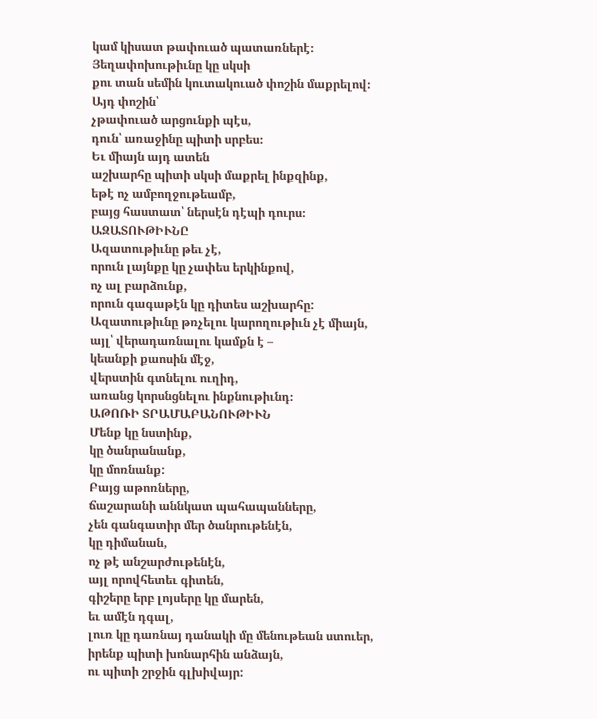կամ կիսատ թափուած պատառներէ։
Յեղափոխութիւնը կը սկսի
քու տան սեմին կուտակուած փոշին մաքրելով։
Այդ փոշին՝
չթափուած արցունքի պէս,
դուն՝ առաջինը պիտի սրբես։
Եւ միայն այդ ատեն
աշխարհը պիտի սկսի մաքրել ինքզինք,
եթէ ոչ ամբողջութեամբ,
բայց հաստատ՝ ներսէն դէպի դուրս։
ԱԶԱՏՈՒԹԻՒՆԸ
Ազատութիւնը թեւ չէ,
որուն լայնքը կը չափես երկինքով,
ոչ ալ բարձունք,
որուն գագաթէն կը դիտես աշխարհը:
Ազատութիւնը թռչելու կարողութիւն չէ միայն,
այլ՝ վերադառնալու կամքն է –
կեանքի քաոսին մէջ,
վերստին գտնելու ուղիդ,
առանց կորսնցնելու ինքնութիւնդ։
ԱԹՈՌԻ ՏՐԱՄԱԲԱՆՈՒԹԻՒՆ
Մենք կը նստինք,
կը ծանրանանք,
կը մոռնանք:
Բայց աթոռները,
ճաշարանի աննկատ պահապանները,
չեն գանգատիր մեր ծանրութենէն,
կը դիմանան,
ոչ թէ անշարժութենէն,
այլ որովհետեւ գիտեն,
գիշերը երբ լոյսերը կը մարեն,
եւ ամէն դգալ,
լուռ կը դառնայ դանակի մը մենութեան ստուեր,
իրենք պիտի խոնարհին անձայն,
ու պիտի շրջին գլխիվայր: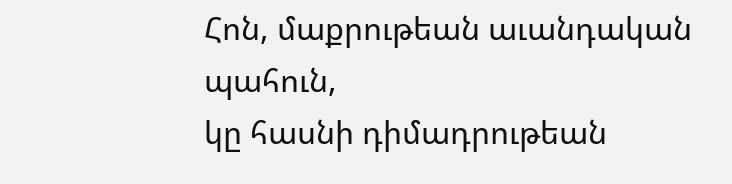Հոն, մաքրութեան աւանդական պահուն,
կը հասնի դիմադրութեան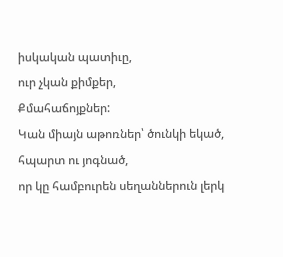իսկական պատիւը,
ուր չկան քիմքեր,
Քմահաճոյքներ:
Կան միայն աթոռներ՝ ծունկի եկած,
հպարտ ու յոգնած,
որ կը համբուրեն սեղաններուն լերկ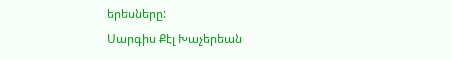երեսները:
Սարգիս Քէլ Խաչերեան